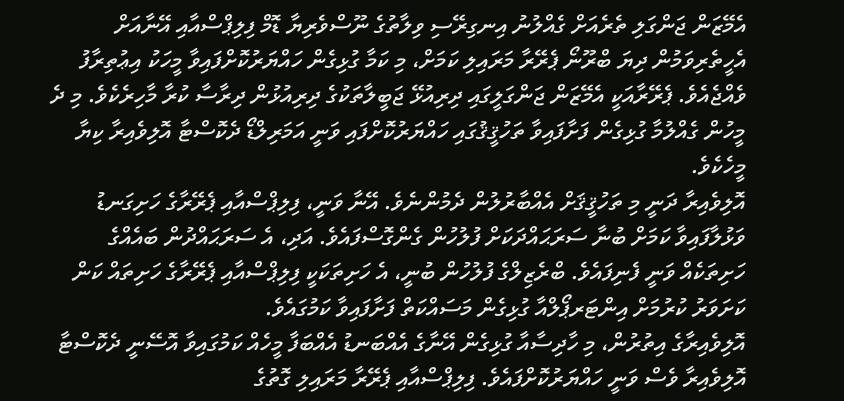އެމޭޒަން ޖަންގަލި ތެރެއަށް ގެއްލުނު އިނގިރޭސި ވިލާތުގެ ނޫސްވެރިޔާ ޑޮމް ފިލިޕްސްއާއި އޭނާއަށް އެހީތެރިވަމުން ދިޔަ ބްރޫނޯ ޕެރޭރާ މަރައިލި ކަމަށް، މި ކަމާ ގުޅިގެން ހައްޔަރުކޮށްފައިވާ މީހަކު އިޢުތިރާފު ވެއްޖެއެވެ. ޕެރޭރާއަކީ އެމޭޒަން ޖަންގަލީގައި ދިރިއުޅޭ ޖަބީލާތަކުގެ ދިރިއުޅުން ދިރާސާ ކުރާ މާހިރެކެވެ. މި ދެ މީހުން ގެއްލުމާ ގުޅިގެން ފަށާފައިވާ ތަހުޤީޤުގައި ހައްޔަރުކޮށްފައި ވަނީ އަމަރިލްޑޯ ދެކޮސްޓާ އޮލިވެއިރާ ކިޔާ މީހެކެވެ.
އޮލިވެއިރާ ދަނީ މި ތަހުޤީޤަށް އެއްބާރުލުން ދެމުންނެވެ. އޭނާ ވަނީ، ފިލިޕްސްއާއި ޕެރޭރާގެ ހަށިގަނޑު ވަޅުލާފައިވާ ކަމަށް ބުނާ ސަރަޙައްދަކަށް ފުލުހުން ގެންގޮސްފައެވެ. އަދި، އެ ސަރަޙައްދުން ބައެއްގެ ހަށިތަކެއް ވަނީ ފެނިފައެވެ. ބްރެޒިލްގެ ފުލުހުން ބުނީ، އެ ހަށިތަކަކީ ފިލިޕްސްއާއި ޕެރޭރާގެ ހަށިތައް ކަން ކަށަވަރު ކުރުމަށް އިންޓަރޕޯލްއާ ގުޅިގެން މަސައްކަތް ފަށާފައިވާ ކަމުގައެވެ.
އޮލިވެއިރާގެ އިތުރުން، މި ހާދިސާއާ ގުޅިގެން އޭނާގެ އެއްބަނޑު އެއްބަފާ މީހެއް ކަމުގައިވާ އޮސޭނީ ދެކޮސްޓާ އޮލިވެއިރާ ވެސް ވަނީ ހައްޔަރުކޮށްފައެވެ. ފިލިޕްސްއާއި ޕެރޭރާ މަރައިލި ގޮތުގެ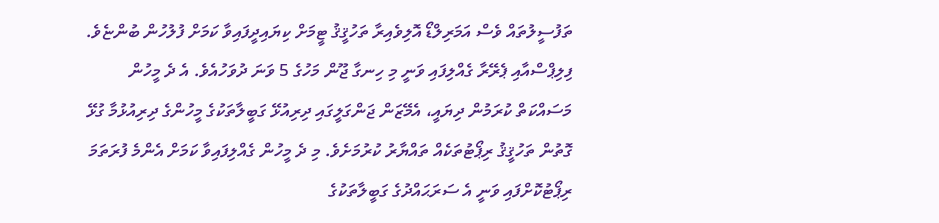ތަފުސީލުތައް ވެސް އަމަރިލްޑޯ އޮލިވެއިރާ ތަހުޤީޤު ޓީމަށް ކިޔައިދީފައިވާ ކަމަށް ފުލުހުން ބުންޏެވެ.
ފިލިޕްސްއާއި ޕެރޭރާ ގެއްލިފައި ވަނީ މި ހިނގާ ޖޫން މަހުގެ 5 ވަނަ ދުވަހުއެވެ. އެ ދެ މީހުން މަސައްކަތް ކުރަމުން ދިޔައީ، އެމޭޒަން ޖަންގަލީގައި ދިރިއުޅޭ ގަބީލާތަކުގެ މީހުންގެ ދިރިއުޅުމާ ގުޅޭ ގޮތުން ތަހުޤީޤު ރިޕޯޓުތަކެއް ތައްޔާރު ކުރުމަށެވެ. މި ދެ މީހުން ގެއްލިފައިވާ ކަމަށް އެންމެ ފުރަތަމަ ރިޕޯޓުކޮށްފައި ވަނީ އެ ސަރަޙައްދުގެ ގަބީލާތަކުގެ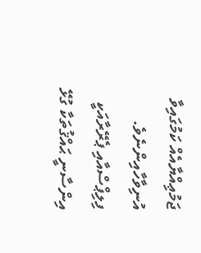ޖަމުޢިއްޔާއެއް ކަމުގައިވާ އުނިވާހާއިންނެވެ. ފިލިޕްސްއާއި ޕެރޭރާއަކީ އިންސާނީ ޙައްޤުތަކާ ގުޅޭ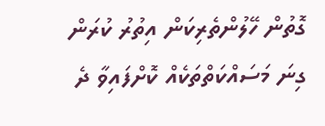ގޮތުން ހޭލުންތެރިކަން އިތުރު ކުރަން ގިނަ މަސައްކަތްތަކެއް ކޮށްފައިވާ ދެ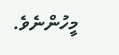މީހުންނެވެ.